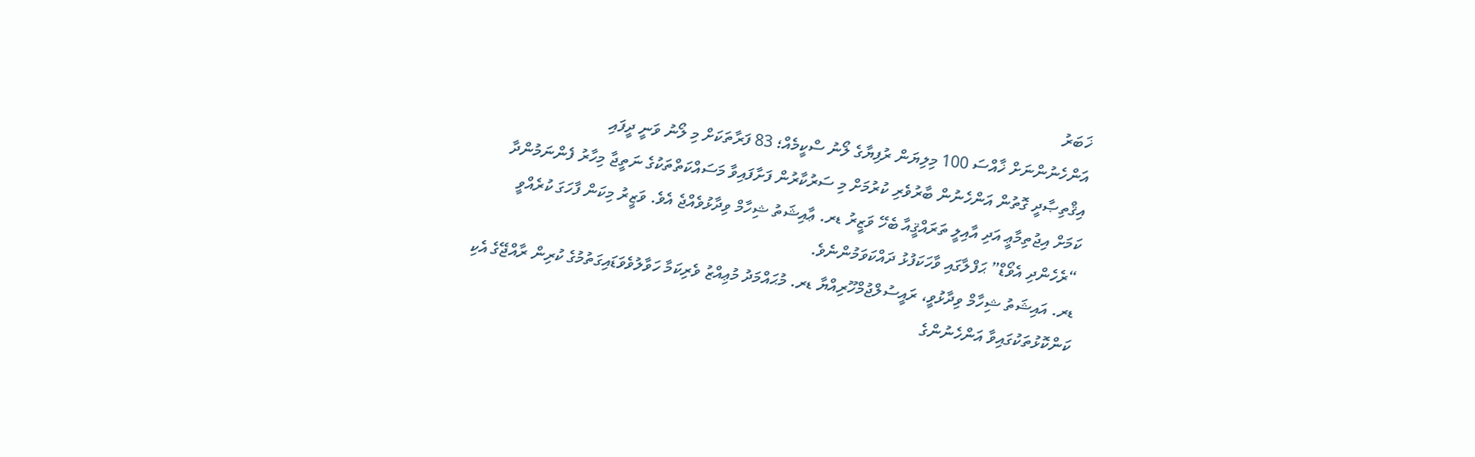ޚަބަރު
އަންހެނުންނަށް ޚާއްސަ 100 މިލިޔަން ރުފިޔާގެ ލޯނު ސްކީމެއް؛ 83 ފަރާތަކަށް މި ލޯނު ވަނީ ދީފައި
އިޤްތިޞާދީ ގޮތުން އަންހެނުން ބާރުވެރި ކުރުމަށް މި ސަރުކާރުން ފަށާފައިވާ މަސައްކަތްތަކުގެ ނަތީޖާ މިހާރު ފެންނަމުންދާ ކަމަށް އިޖުތިމާޢީ އަދި އާއިލީ ތަރައްޤީއާ ބެހޭ ވަޒީރު ޑރ. ޢާއިޝަތު ޝިހާމް ވިދާޅުވެއްޖެ އެވެ. ވަޒީރު މިކަން ފާހަގަ ކުރެއްވީ “ރެހެންދި އެވޯޑް” ޙަފްލާގައި ވާހަކަފުޅު ދައްކަވަމުންނެވެ.
ޑރ. އައިޝަތު ޝިހާމް ވިދާޅުވީ، ރައީސުލްޖުމްހޫރިއްޔާ ޑރ. މުޙައްމަދު މުޢިއްޒު ވެރިކަމާ ހަވާލުވެވަޑައިގަތުމުގެ ކުރިން ރާއްޖޭގެ އެކި ކަންކޮޅުތަކުގައިވާ އަންހެނުންގެ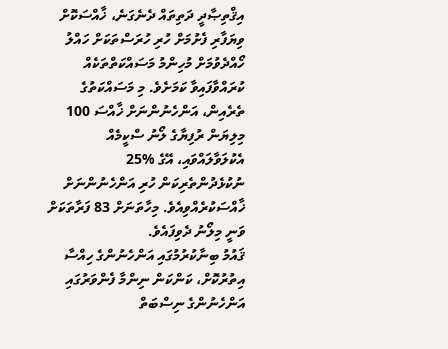އިޤްތިޞާދީ ދަތިތައް ދެނެގަނެ، ޚާއްސަކޮށް ވިޔަފާރި ފެށުމަށް ހުރި ހުރަސްތަކަށް ހައްލު ހޯއްދެވުމަށް މުހިންމު މަސައްކަތްތަކެއް ކުރައްވާފައިވާ ކަމަށެވެ. މި މަސައްކަތުގެ ތެރެއިން، އަންހެނުންނަށް ޚާއްސަ 100 މިލިޔަން ރުފިޔާގެ ލޯނު ސްކީމެއް އެކުލަވާލައްވައި، އޭގެ %25 ނުކުޅެދުންތެރިކަން ހުރި އަންހެނުންނަށް ޚާއްސަކުރެއްވިއެވެ. މިހާތަނަށް 83 ފަރާތަކަށް ވަނީ މިލޯނު ދެވިފައެވެ.
ޤައުމު ބިނާކުރުމުގައި އަންހެނުންގެ ހިއްސާ އިތުރުކޮށް، ކަންކަން ނިންމާ ފެންވަރުގައި އަންހެނުންގެ ނިސްބަތް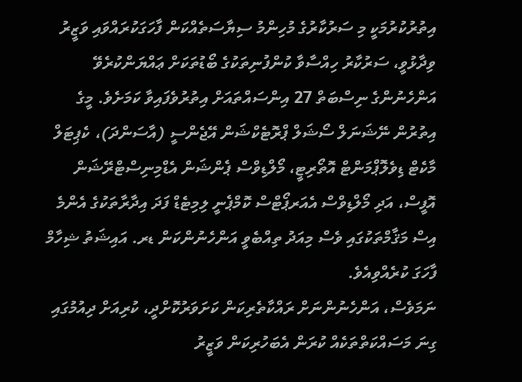އިތުރުކުރުމަކީ މި ސަރުކާރުގެ މުހިންމު ސިޔާސަތެއްކަން ފާހަގަކުރައްވައި ވަޒީރު ވިދާޅުވީ، ސަރުކާރު ހިއްސާވާ ކުންފުނިތަކުގެ ބޯޑުތަކަށް ޢައްޔަންކުރެވޭ އަންހެނުންގެ ނިސްބަތް 27 އިންސައްތައަށް އިތުރުވެފައިވާ ކަމަށެވެ. މީގެ އިތުރުން ނޭޝަނަލް ސޯޝަލް ޕްރޮޓެކްޝަން އޭޖެންސީ (އާސަންދަ)، ކެޕިޓަލް މާކެޓް ޑިވެލޮޕްމަންޓް އޮތޯރިޓީ، މޯލްޑިވްސް ޕެންޝަން އެޑްމިނިސްޓްރޭޝަން އޮފީސް، އަދި މޯލްޑިވްސް އެއަރޕޯޓްސް ކޮމްޕެނީ ލިމިޓެޑް ފަދަ އިދާރާތަކުގެ އެންމެ އިސް މަޤާމްތަކުގައި ވެސް މިއަދު ތިއްބެވީ އަންހެނުންކަން ޑރ. އައިޝަތު ޝިހާމް ފާހަގަ ކުރެއްވިއެވެ.
ނަމަވެސް، އަންހެނުންނަށް ރައްކާތެރިކަން ކަށަވަރުކޮށްދީ، ކުރިއަށް ދިއުމުގައި ގިނަ މަސައްކަތްތަކެއް ކުރަން އެބަހުރިކަން ވަޒީރު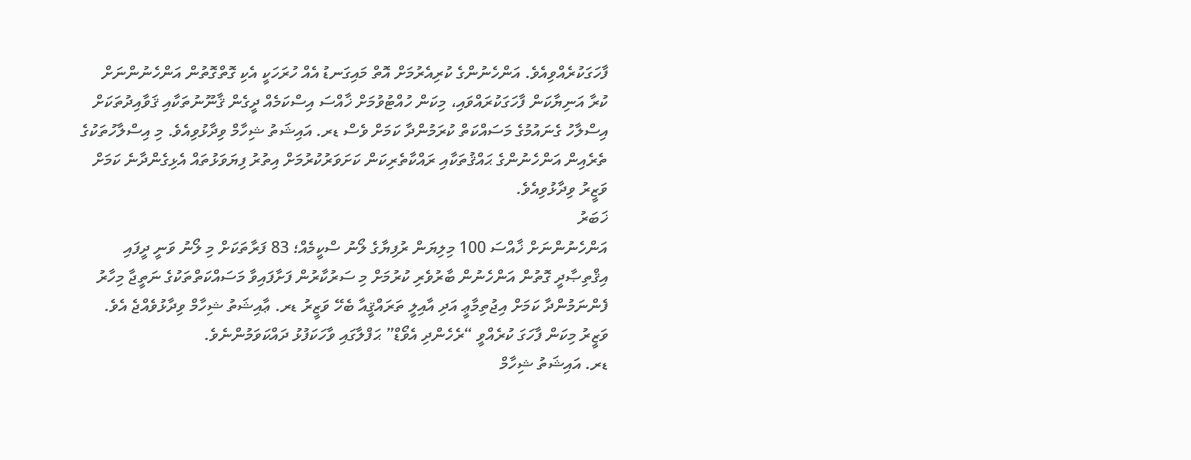ފާހަގަކުރެއްވިއެވެ. އަންހެނުންގެ ކުރިއެރުމަށް އޮތް މައިގަނޑު އެއް ހުރަހަކީ އެކި ގޮތްގޮތުން އަންހެނުންނަށް ކުރާ އަނިޔާކަން ފާހަގަކުރައްވައި، މިކަން ހުއްޓުވުމަށް ޚާއްސަ އިސްކަމެއް ދީގެން ޤާނޫނުތަކާއި ޤަވާއިދުތަކަށް އިސްލާހު ގެނައުމުގެ މަސައްކަތް ކުރަމުންދާ ކަމަށް ވެސް ޑރ. އައިޝަތު ޝިހާމް ވިދާޅުވިއެވެ. މި އިސްލާހުތަކުގެ ތެރެއިން އަންހެނުންގެ ޙައްޤުތަކާއި ރައްކާތެރިކަން ކަށަވަރުކުރުމަށް އިތުރު ފިޔަވަޅުތައް އެޅިގެންދާނެ ކަމަށް ވަޒީރު ވިދާޅުވިއެވެ.
ޚަބަރު
އަންހެނުންނަށް ޚާއްސަ 100 މިލިޔަން ރުފިޔާގެ ލޯނު ސްކީމެއް؛ 83 ފަރާތަކަށް މި ލޯނު ވަނީ ދީފައި
އިޤްތިޞާދީ ގޮތުން އަންހެނުން ބާރުވެރި ކުރުމަށް މި ސަރުކާރުން ފަށާފައިވާ މަސައްކަތްތަކުގެ ނަތީޖާ މިހާރު ފެންނަމުންދާ ކަމަށް އިޖުތިމާޢީ އަދި އާއިލީ ތަރައްޤީއާ ބެހޭ ވަޒީރު ޑރ. ޢާއިޝަތު ޝިހާމް ވިދާޅުވެއްޖެ އެވެ. ވަޒީރު މިކަން ފާހަގަ ކުރެއްވީ “ރެހެންދި އެވޯޑް” ޙަފްލާގައި ވާހަކަފުޅު ދައްކަވަމުންނެވެ.
ޑރ. އައިޝަތު ޝިހާމް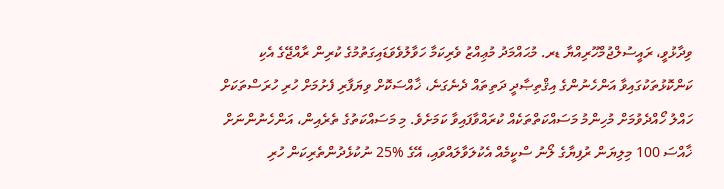ވިދާޅުވީ، ރައީސުލްޖުމްހޫރިއްޔާ ޑރ. މުޙައްމަދު މުޢިއްޒު ވެރިކަމާ ހަވާލުވެވަޑައިގަތުމުގެ ކުރިން ރާއްޖޭގެ އެކި ކަންކޮޅުތަކުގައިވާ އަންހެނުންގެ އިޤްތިޞާދީ ދަތިތައް ދެނެގަނެ، ޚާއްސަކޮށް ވިޔަފާރި ފެށުމަށް ހުރި ހުރަސްތަކަށް ހައްލު ހޯއްދެވުމަށް މުހިންމު މަސައްކަތްތަކެއް ކުރައްވާފައިވާ ކަމަށެވެ. މި މަސައްކަތުގެ ތެރެއިން، އަންހެނުންނަށް ޚާއްސަ 100 މިލިޔަން ރުފިޔާގެ ލޯނު ސްކީމެއް އެކުލަވާލައްވައި، އޭގެ %25 ނުކުޅެދުންތެރިކަން ހުރި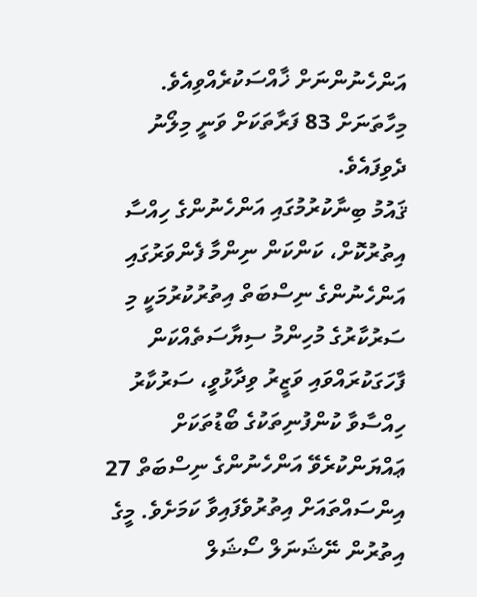އަންހެނުންނަށް ޚާއްސަކުރެއްވިއެވެ. މިހާތަނަށް 83 ފަރާތަކަށް ވަނީ މިލޯނު ދެވިފައެވެ.
ޤައުމު ބިނާކުރުމުގައި އަންހެނުންގެ ހިއްސާ އިތުރުކޮށް، ކަންކަން ނިންމާ ފެންވަރުގައި އަންހެނުންގެ ނިސްބަތް އިތުރުކުރުމަކީ މި ސަރުކާރުގެ މުހިންމު ސިޔާސަތެއްކަން ފާހަގަކުރައްވައި ވަޒީރު ވިދާޅުވީ، ސަރުކާރު ހިއްސާވާ ކުންފުނިތަކުގެ ބޯޑުތަކަށް ޢައްޔަންކުރެވޭ އަންހެނުންގެ ނިސްބަތް 27 އިންސައްތައަށް އިތުރުވެފައިވާ ކަމަށެވެ. މީގެ އިތުރުން ނޭޝަނަލް ސޯޝަލް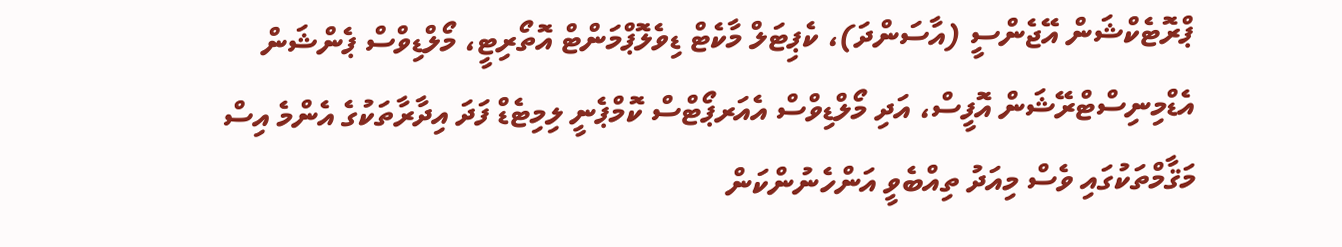ޕްރޮޓެކްޝަން އޭޖެންސީ (އާސަންދަ)، ކެޕިޓަލް މާކެޓް ޑިވެލޮޕްމަންޓް އޮތޯރިޓީ، މޯލްޑިވްސް ޕެންޝަން އެޑްމިނިސްޓްރޭޝަން އޮފީސް، އަދި މޯލްޑިވްސް އެއަރޕޯޓްސް ކޮމްޕެނީ ލިމިޓެޑް ފަދަ އިދާރާތަކުގެ އެންމެ އިސް މަޤާމްތަކުގައި ވެސް މިއަދު ތިއްބެވީ އަންހެނުންކަން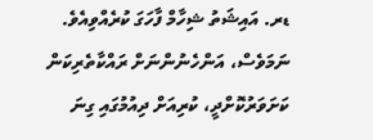ޑރ. އައިޝަތު ޝިހާމް ފާހަގަ ކުރެއްވިއެވެ.
ނަމަވެސް، އަންހެނުންނަށް ރައްކާތެރިކަން ކަށަވަރުކޮށްދީ، ކުރިއަށް ދިއުމުގައި ގިނަ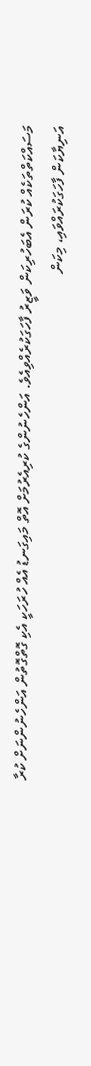މަސައްކަތްތަކެއް ކުރަން އެބަހުރިކަން ވަޒީރު ފާހަގަކުރެއްވިއެވެ. އަންހެނުންގެ ކުރިއެރުމަށް އޮތް މައިގަނޑު އެއް ހުރަހަކީ އެކި ގޮތްގޮތުން އަންހެނުންނަށް ކުރާ އަނިޔާކަން ފާހަގަކުރައްވައި، މިކަން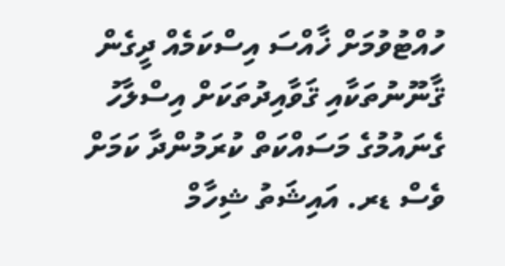ހުއްޓުވުމަށް ޚާއްސަ އިސްކަމެއް ދީގެން ޤާނޫނުތަކާއި ޤަވާއިދުތަކަށް އިސްލާހު ގެނައުމުގެ މަސައްކަތް ކުރަމުންދާ ކަމަށް ވެސް ޑރ. އައިޝަތު ޝިހާމް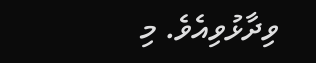ވިދާޅުވިއެވެ. މި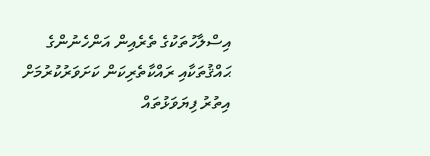އިސްލާހުތަކުގެ ތެރެއިން އަންހެނުންގެ ޙައްޤުތަކާއި ރައްކާތެރިކަން ކަށަވަރުކުރުމަށް އިތުރު ފިޔަވަޅުތައް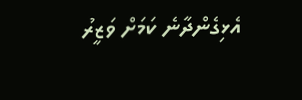އެޅިގެންދާނެ ކަމަށް ވަޒީރު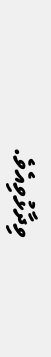ވިދާޅުވިއެވެ.